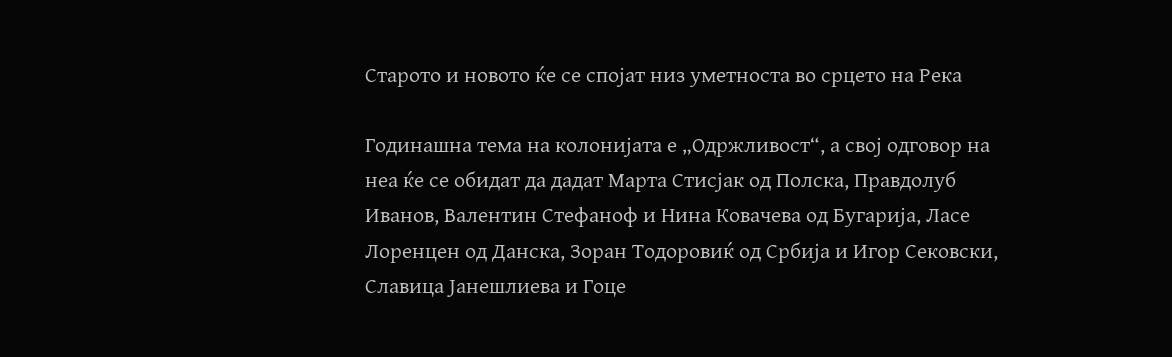Старото и новото ќе се спојат низ уметноста во срцето на Река

Годинашна тема на колонијата е „Одржливост“, а свој одговор на неа ќе се обидат да дадат Марта Стисјак од Полска, Правдолуб Иванов, Валентин Стефаноф и Нина Ковачева од Бугарија, Ласе Лоренцен од Данска, Зоран Тодоровиќ од Србија и Игор Сековски, Славица Јанешлиева и Гоце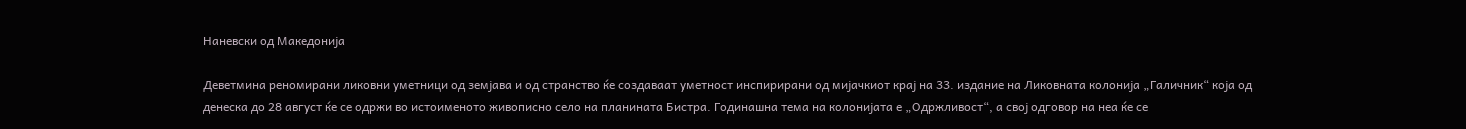Наневски од Македонија

Деветмина реномирани ликовни уметници од земјава и од странство ќе создаваат уметност инспирирани од мијачкиот крај на 33. издание на Ликовната колонија „Галичник“ која од денеска до 28 август ќе се одржи во истоименото живописно село на планината Бистра. Годинашна тема на колонијата е „Одржливост“, а свој одговор на неа ќе се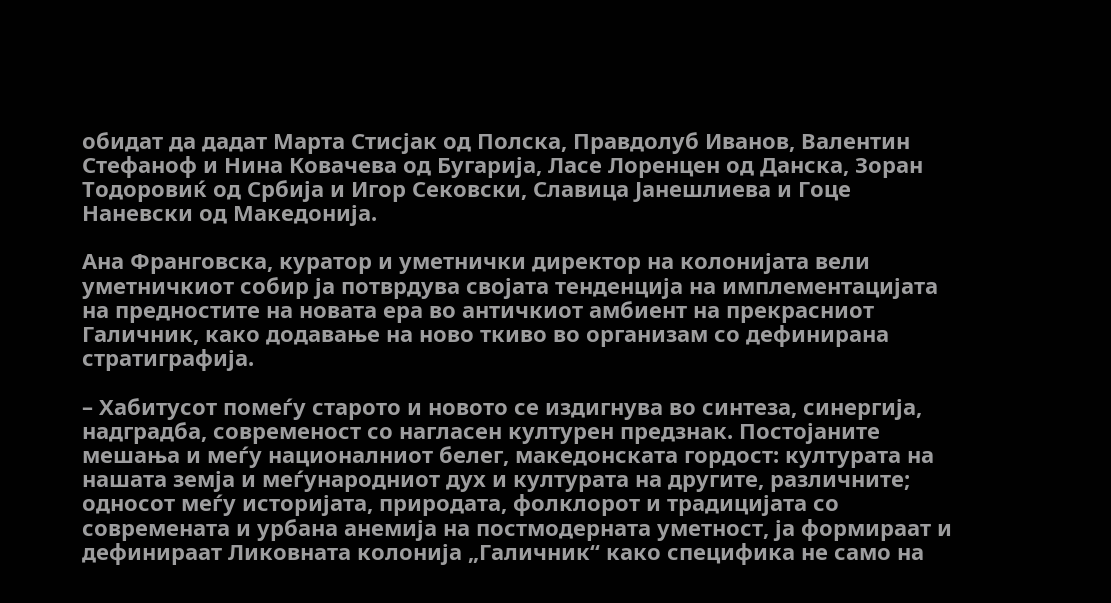обидат да дадат Марта Стисјак од Полска, Правдолуб Иванов, Валентин Стефаноф и Нина Ковачева од Бугарија, Ласе Лоренцен од Данска, Зоран Тодоровиќ од Србија и Игор Сековски, Славица Јанешлиева и Гоце Наневски од Македонија.

Ана Франговска, куратор и уметнички директор на колонијата вели уметничкиот собир ја потврдува својата тенденција на имплементацијата на предностите на новата ера во античкиот амбиент на прекрасниот Галичник, како додавање на ново ткиво во организам со дефинирана стратиграфија.

– Хабитусот помеѓу старото и новото се издигнува во синтеза, синергија, надградба, современост со нагласен културен предзнак. Постојаните мешања и меѓу националниот белег, македонската гордост: културата на нашата земја и меѓународниот дух и културата на другите, различните; односот меѓу историјата, природата, фолклорот и традицијата со современата и урбана анемија на постмодерната уметност, ја формираат и дефинираат Ликовната колонија „Галичник“ како специфика не само на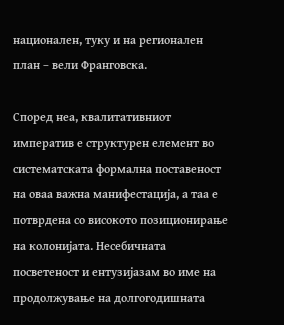национален, туку и на регионален план – вели Франговска.

Според неа, квалитативниот императив е структурен елемент во систематската формална поставеност на оваа важна манифестација, а таа е потврдена со високото позиционирање на колонијата. Несебичната посветеност и ентузијазам во име на продолжување на долгогодишната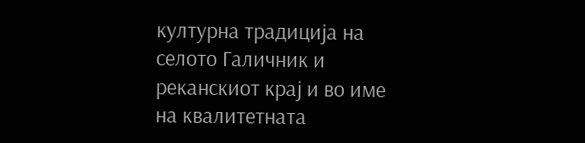културна традиција на селото Галичник и реканскиот крај и во име на квалитетната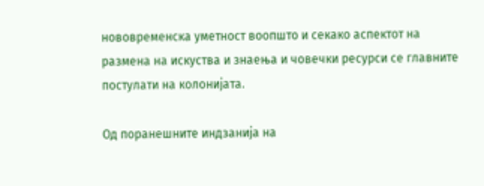нововременска уметност воопшто и секако аспектот на размена на искуства и знаења и човечки ресурси се главните постулати на колонијата.

Од поранешните индзанија на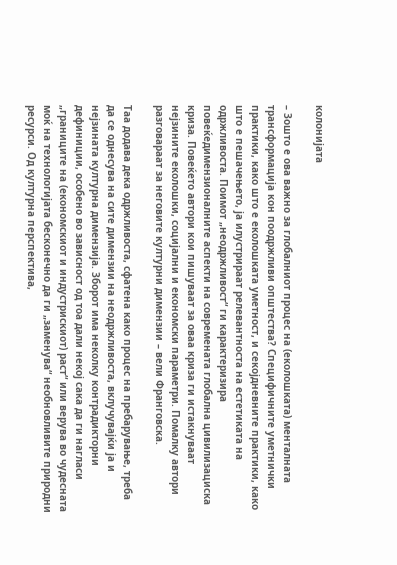колонијата

– Зошто е ова важно за глобалниот процес на (еколошката) менталната трансформација кон поодржливи општества? Специфичните уметнички практики, како што е еколошката уметност, и секојдневните практики, како што е пешачењето, ја илустрираат релевантноста на естетиката на одржливоста. Поимот „неодржливост“ ги карактеризира повеќедимензионалните аспекти на современата глобална цивилизациска криза. Повеќето автори кои пишуваат за оваа криза ги истакнуваат нејзините еколошки, социјални и економски параметри. Помалку автори разговараат за неговите културни димензии – вели Франговска.

Таа додава дека одржливоста, сфатена како процес на пребарување, треба да се однесува на сите димензии на неодржливоста, вклучувајќи ја и нејзината културна димензија. Зборот има неколку контрадикторни дефиниции, особено во зависност од тоа дали некој сака да ги нагласи „границите на (економскиот и индустрискиот) раст“ или верува во чудесната моќ на технологијата бесконечно да ги „заменува“ необновливите природни ресурси. Од културна перспектива,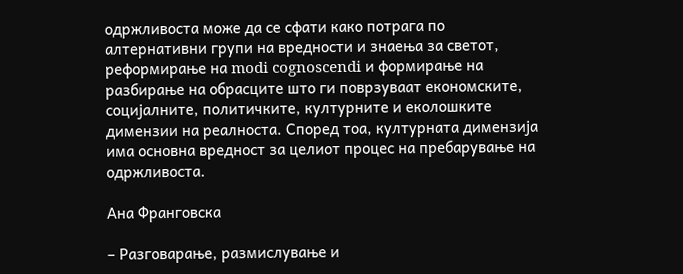одржливоста може да се сфати како потрага по алтернативни групи на вредности и знаења за светот, реформирање на modi cognoscendi и формирање на разбирање на обрасците што ги поврзуваат економските, социјалните, политичките, културните и еколошките димензии на реалноста. Според тоа, културната димензија има основна вредност за целиот процес на пребарување на одржливоста.

Ана Франговска

– Разговарање, размислување и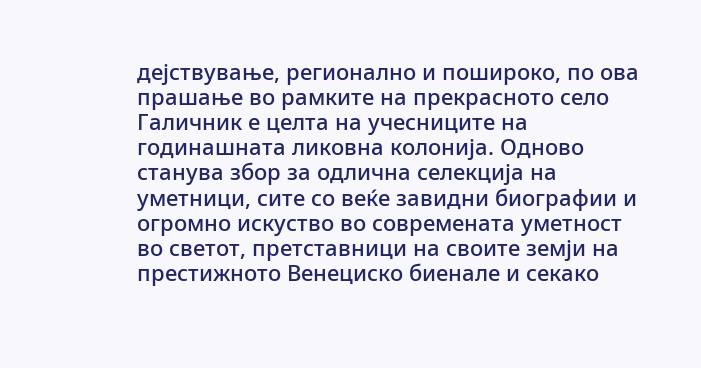дејствување, регионално и пошироко, по ова прашање во рамките на прекрасното село Галичник е целта на учесниците на годинашната ликовна колонија. Одново станува збор за одлична селекција на уметници, сите со веќе завидни биографии и огромно искуство во современата уметност во светот, претставници на своите земји на престижното Венециско биенале и секако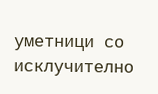уметници со исклучително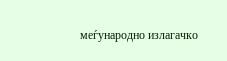меѓународно излагачко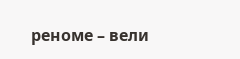реноме – вели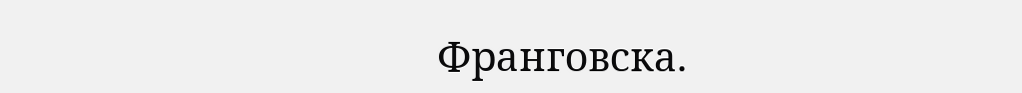Франговска.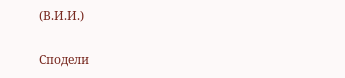(В.И.И.)

Сподели